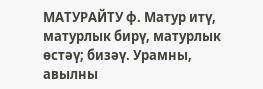МАТУРАЙТУ ф. Матур итү, матурлык бирү, матурлык өстәү; бизәү. Урамны, авылны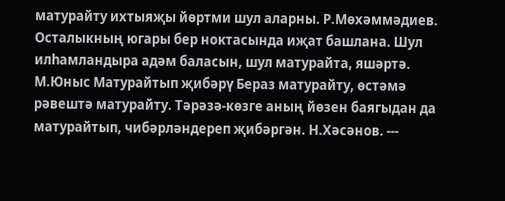матурайту ихтыяҗы йөртми шул аларны. Р.Мөхәммәдиев. Осталыкның югары бер ноктасында иҗат башлана. Шул илһамландыра адәм баласын, шул матурайта, яшәртә. М.Юныс Матурайтып җибәрү Бераз матурайту, өстәмә рәвештә матурайту. Тәрәзә-көзге аның йөзен баягыдан да матурайтып, чибәрләндереп җибәргән. Н.Хәсәнов. ---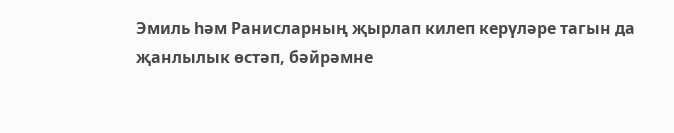Эмиль һәм Ранисларның җырлап килеп керүләре тагын да җанлылык өстәп, бәйрәмне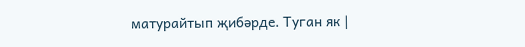матурайтып җибәрде. Туган як |